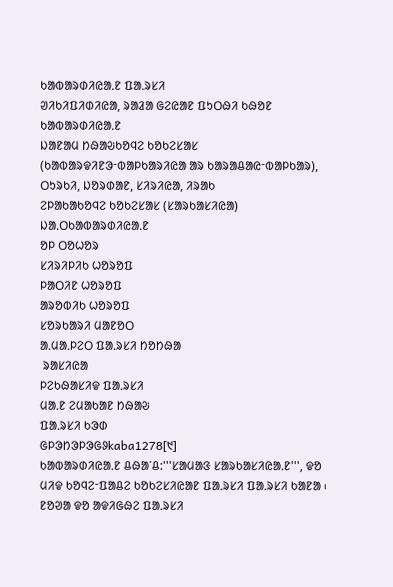ᱠᱟᱵᱟᱨᱰᱤᱭᱟᱹᱱ ᱯᱟᱹᱨᱥᱤ
ᱣᱤᱠᱤᱯᱤᱰᱤᱭᱟ, ᱨᱟᱲᱟ ᱜᱮᱭᱟᱱ ᱯᱩᱛᱷᱤ ᱠᱷᱚᱱ
ᱠᱟᱵᱟᱨᱰᱤᱭᱟᱹᱱ
ᱡᱟᱱᱟᱢ ᱴᱷᱟᱶᱠᱚᱧᱮ ᱠᱚᱠᱮᱥᱟᱥ (ᱠᱟᱵᱟᱨᱫᱤᱱᱳᱼᱵᱟᱞᱠᱟᱨᱤᱭᱟ ᱟᱨ ᱠᱟᱨᱟᱪᱟᱭᱼᱵᱟᱞᱠᱟᱨ), ᱛᱩᱨᱠᱤ, ᱡᱚᱨᱰᱟᱱ, ᱥᱤᱨᱤᱭᱟ, ᱤᱨᱟᱠ
ᱮᱞᱟᱠᱟᱠᱚᱧᱮ ᱠᱚᱠᱮᱥᱟᱥ (ᱥᱟᱨᱠᱟᱥᱤᱭᱟ)
ᱡᱟᱹᱛᱠᱟᱵᱟᱨᱰᱤᱭᱟᱹᱱ
ᱚᱞ ᱛᱚᱦᱚᱨ
ᱥᱤᱨᱤᱞᱤᱠ ᱦᱚᱨᱚᱯ
ᱞᱟᱛᱤᱱ ᱦᱚᱨᱚᱯ
ᱟᱨᱚᱵᱤᱠ ᱦᱚᱨᱚᱯ
ᱥᱚᱨᱠᱟᱨᱤ ᱢᱟᱱᱚᱛ
ᱟᱹᱢᱟᱹᱞᱮᱛ ᱯᱟᱹᱨᱥᱤ ᱴᱚᱴᱷᱟ
 ᱨᱟᱥᱤᱭᱟ
ᱞᱮᱠᱷᱟᱥᱤᱫ ᱯᱟᱹᱨᱥᱤ
ᱢᱟᱹᱱ ᱮᱢᱟᱠᱟᱱ ᱴᱷᱟᱶ
ᱯᱟᱹᱨᱥᱤ ᱠᱳᱰ
ᱜᱞᱳᱴᱳᱞᱳᱜᱽkaba1278[᱑]
ᱠᱟᱵᱟᱨᱰᱤᱭᱟᱹᱱ ᱪᱷᱟᱸᱪ:'''ᱥᱟᱢᱟᱝ ᱥᱟᱨᱠᱟᱥᱤᱭᱟᱹᱱ''', ᱫᱚ ᱢᱤᱫ ᱠᱚᱧᱮᱼᱯᱟᱪᱮ ᱠᱚᱠᱮᱥᱤᱭᱟᱱ ᱯᱟᱹᱨᱥᱤ ᱯᱟᱹᱨᱥᱤ ᱠᱟᱱᱟ ᱾ ᱱᱚᱣᱟ ᱫᱚ ᱟᱫᱤᱜᱷᱮ ᱯᱟᱹᱨᱥᱤ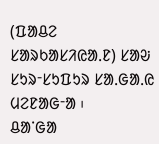(ᱯᱟᱪᱮ ᱥᱟᱨᱠᱟᱥᱤᱭᱟᱹᱱ) ᱥᱟᱶ ᱥᱩᱨᱼᱥᱩᱯᱩᱨ ᱥᱟᱹᱜᱟᱹᱭ ᱢᱮᱱᱟᱜᱼᱟ ᱾
ᱪᱟᱸᱜᱟ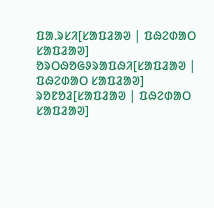ᱯᱟᱹᱨᱥᱤ[ᱥᱟᱯᱲᱟᱣ | ᱯᱷᱮᱰᱟᱛ ᱥᱟᱯᱲᱟᱣ]
ᱚᱨᱛᱷᱚᱜᱽᱨᱟᱯᱷᱤ[ᱥᱟᱯᱲᱟᱣ | ᱯᱷᱮᱰᱟᱛ ᱥᱟᱯᱲᱟᱣ]
ᱨᱚᱱᱚᱲ[ᱥᱟᱯᱲᱟᱣ | ᱯᱷᱮᱰᱟᱛ ᱥᱟᱯᱲᱟᱣ]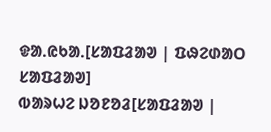ᱫᱟᱹᱭᱠᱟᱹ[ᱥᱟᱯᱲᱟᱣ | ᱯᱷᱮᱰᱟᱛ ᱥᱟᱯᱲᱟᱣ]
ᱵᱟᱨᱦᱮ ᱡᱚᱱᱚᱲ[ᱥᱟᱯᱲᱟᱣ |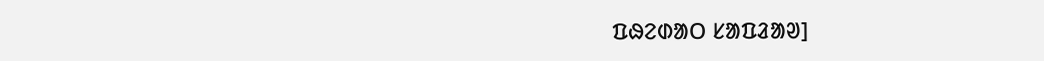ᱯᱷᱮᱰᱟᱛ ᱥᱟᱯᱲᱟᱣ]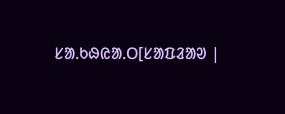ᱥᱟᱹᱠᱷᱭᱟᱹᱛ[ᱥᱟᱯᱲᱟᱣ |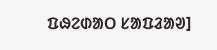ᱯᱷᱮᱰᱟᱛ ᱥᱟᱯᱲᱟᱣ]